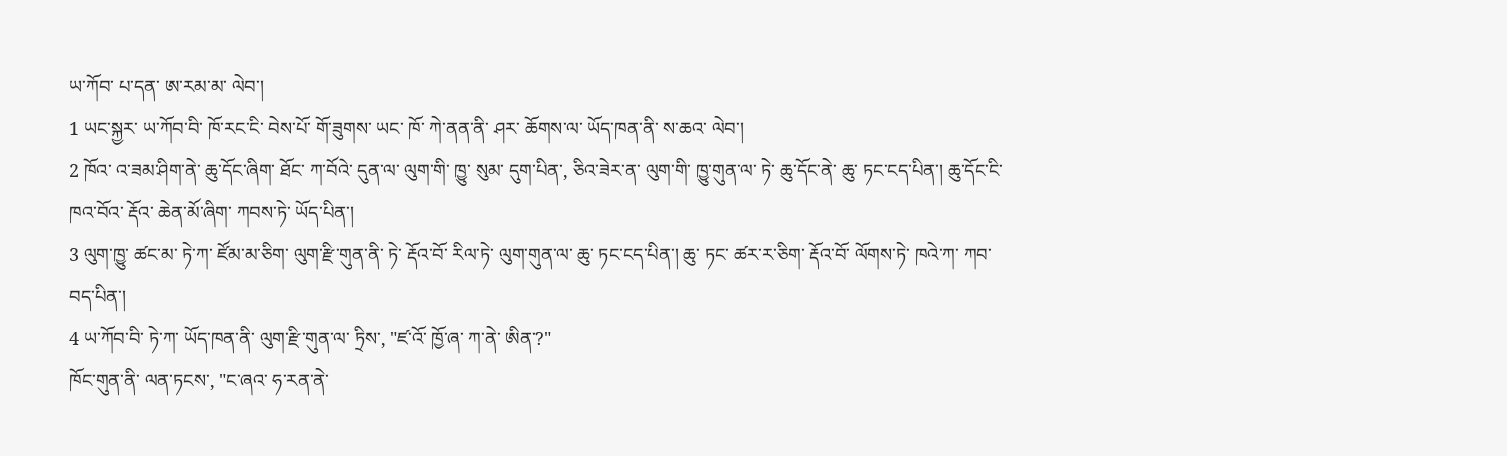ཡ་ཀོབ་ པ་དན་ ཨ་རམ་མ་ ལེབ་།
1 ཡང་སྐྱར་ ཡ་ཀོབ་བི་ ཁོ་རང་ངི་ བེས་པོ་ གོ་ཟུགས་ ཡང་ ཁོ་ ཀེ་ནན་ནི་ ཤར་ ཆོགས་ལ་ ཡོད་ཁན་ནི་ ས་ཆའ་ ལེབ་།
2 ཁོའ་ འ་ཟམ་ཤིག་ནེ་ ཆུ་དོང་ཞིག་ ཐོང་ ཀ་བོའེ་ དུན་ལ་ ལུག་གི་ ཁྱུ་ སུམ་ དུག་པིན་, ཅིའ་ཟེར་ན་ ལུག་གི་ ཁྱུ་གུན་ལ་ ཏེ་ ཆུ་དོང་ནེ་ ཆུ་ ཏང་ངད་པིན་། ཆུ་དོང་ངི་ ཁའ་བོའ་ རྡོའ་ ཆེན་མོ་ཞིག་ ཀབས་ཏེ་ ཡོད་པིན་།
3 ལུག་ཁྱུ་ ཚང་མ་ ཏེ་ཀ་ ཛོམ་མ་ཅིག་ ལུག་རྫི་གུན་ནི་ ཏེ་ རྡོའ་བོ་ རིལ་ཏེ་ ལུག་གུན་ལ་ ཆུ་ ཏང་ངད་པིན་། ཆུ་ ཏང་ ཚར་ར་ཅིག་ རྡོའ་བོ་ ལོགས་ཏེ་ ཁའེ་ཀ་ ཀབ་བད་པིན་།
4 ཡ་ཀོབ་བི་ ཏེ་ཀ་ ཡོད་ཁན་ནི་ ལུག་རྫི་གུན་ལ་ ཏྲིས་, "ཛ་འོ་ ཁྱོ་ཞ་ ཀ་ནེ་ ཨིན་?"
ཁོང་གུན་ནི་ ལན་ཏངས་, "ང་ཞའ་ ཧ་རན་ནེ་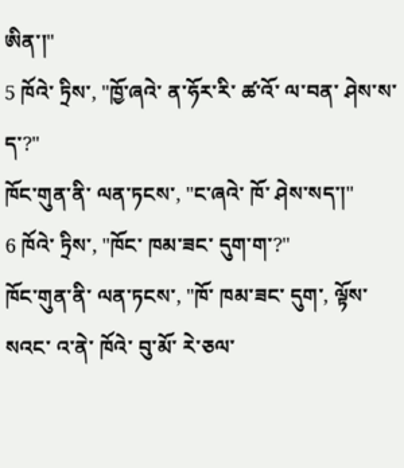ཨིན་།"
5 ཁོའེ་ ཏྲིས་, "ཁྱོ་ཞའེ་ ན་ཧོར་རི་ ཚ་འོ་ ལ་བན་ ཤེས་ས་ད་?"
ཁོང་གུན་ནི་ ལན་ཏངས་, "ང་ཞའེ་ ཁོ་ ཤེས་སད་།"
6 ཁོའེ་ ཏྲིས་, "ཁོང་ ཁམ་ཟང་ དུག་ག་?"
ཁོང་གུན་ནི་ ལན་ཏངས་, "ཁོ་ ཁམ་ཟང་ དུག་, ལྟོས་སའང་ འ་ནེ་ ཁོའེ་ བུ་མོ་ རེ་ཅལ་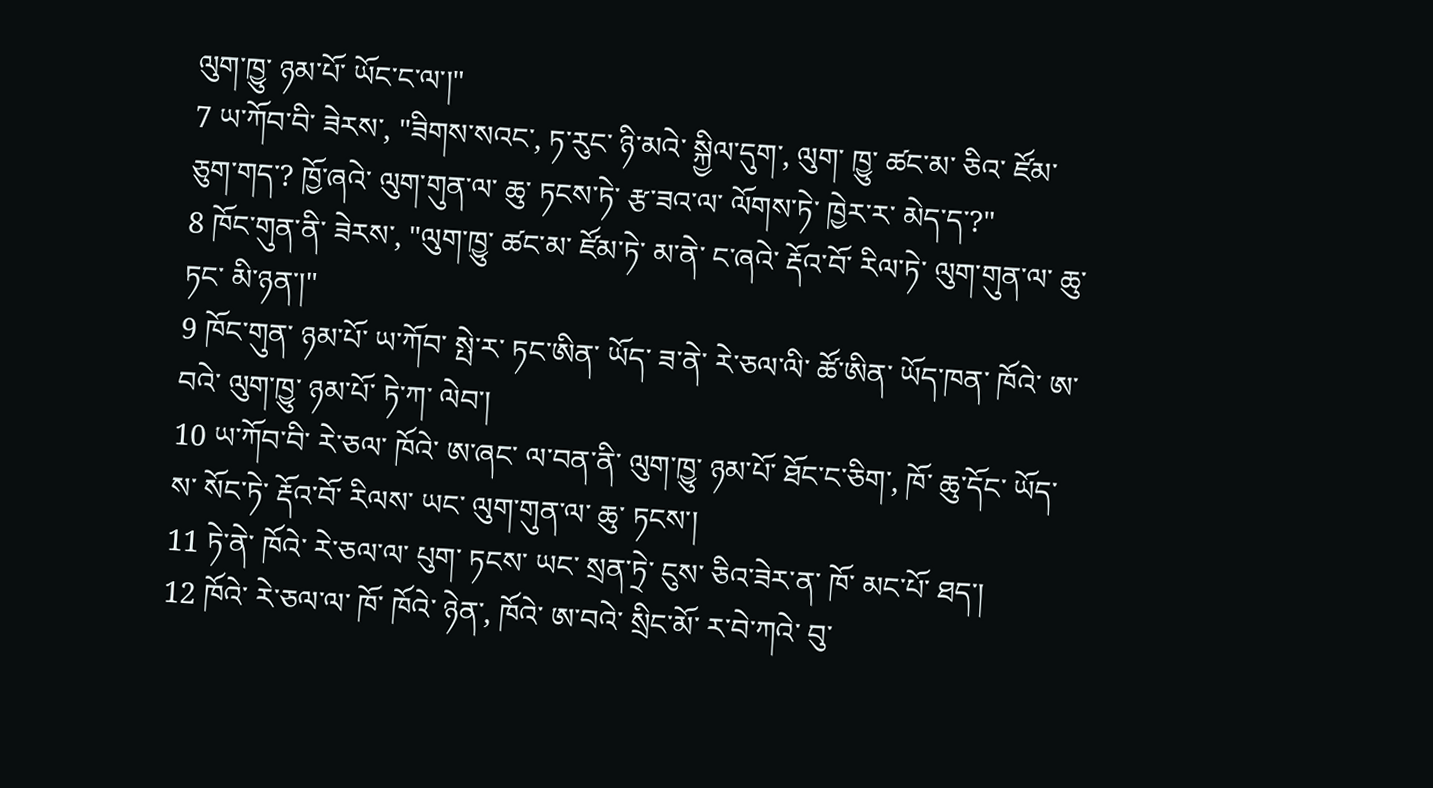ལུག་ཁྱུ་ ཉམ་པོ་ ཡོང་ང་ལ་།"
7 ཡ་ཀོབ་བི་ ཟེརས་, "ཟིགས་སའང་, ཏ་རུང་ ཉི་མའེ་ སྐྱིལ་དུག་, ལུག་ ཁྱུ་ ཚང་མ་ ཅིའ་ ཛོམ་ ཅུག་གད་? ཁྱོ་ཞའེ་ ལུག་གུན་ལ་ ཆུ་ ཏངས་ཏེ་ རྩ་ཟའ་ལ་ ལོགས་ཏེ་ ཁྱེར་ར་ མེད་ད་?"
8 ཁོང་གུན་ནི་ ཟེརས་, "ལུག་ཁྱུ་ ཚང་མ་ ཛོམ་ཏེ་ མ་ནེ་ ང་ཞའེ་ རྡོའ་བོ་ རིལ་ཏེ་ ལུག་གུན་ལ་ ཆུ་ ཏང་ མི་ཉན་།"
9 ཁོང་གུན་ ཉམ་པོ་ ཡ་ཀོབ་ སྤེ་ར་ ཏང་ཨིན་ ཡོད་ ཟ་ནེ་ རེ་ཅལ་ལི་ ཚོ་ཨིན་ ཡོད་ཁན་ ཁོའེ་ ཨ་བའེ་ ལུག་ཁྱུ་ ཉམ་པོ་ ཏེ་ཀ་ ལེབ་།
10 ཡ་ཀོབ་བི་ རེ་ཅལ་ ཁོའེ་ ཨ་ཞང་ ལ་བན་ནི་ ལུག་ཁྱུ་ ཉམ་པོ་ ཐོང་ང་ཅིག་, ཁོ་ ཆུ་དོང་ ཡོད་ས་ སོང་ཏེ་ རྡོའ་བོ་ རིལས་ ཡང་ ལུག་གུན་ལ་ ཆུ་ ཏངས་།
11 ཏེ་ནེ་ ཁོའེ་ རེ་ཅལ་ལ་ པུག་ ཏངས་ ཡང་ སྲན་ཏྲེ་ ངུས་ ཅིའ་ཟེར་ན་ ཁོ་ མང་པོ་ ཐད་།
12 ཁོའེ་ རེ་ཅལ་ལ་ ཁོ་ ཁོའེ་ ཉེན་, ཁོའེ་ ཨ་བའེ་ སྲིང་མོ་ ར་བེ་ཀའེ་ བུ་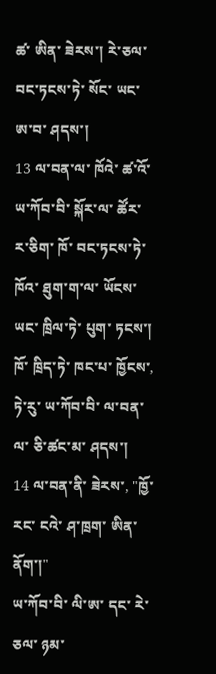ཚ་ ཨིན་ ཟེརས་། རེ་ཅལ་ བང་ཏངས་ཏེ་ སོང་ ཡང་ ཨ་བ་ ཤདས་།
13 ལ་བན་ལ་ ཁོའེ་ ཚ་འོ་ ཡ་ཀོབ་བི་ སྐོར་ལ་ ཚོར་ར་ཅིག་ ཁོ་ བང་ཏངས་ཏེ་ ཁོའ་ ཐུག་ག་ལ་ ཡོངས་ ཡང་ ཁྲིལ་ཏེ་ པུག་ ཏངས་། ཁོ་ ཁྲིད་ཏེ་ ཁང་པ་ ཁྱོངས་, ཏེ་རུ་ ཡ་ཀོབ་བི་ ལ་བན་ལ་ ཅི་ཚང་མ་ ཤདས་།
14 ལ་བན་ནི་ ཟེརས་, "ཁྱོ་རང་ ངའེ་ ཤ་ཁྲག་ ཨིན་ནོག་།"
ཡ་ཀོབ་བི་ ལི་ཨ་ དང་ རེ་ཅལ་ ཉམ་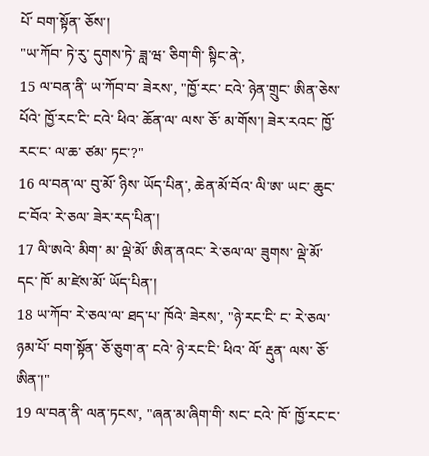པོ་ བག་སྟོན་ ཅོས་།
"ཡ་ཀོབ་ ཏེ་རུ་ དུགས་ཏེ་ ཟླ་ཝ་ ཅིག་གི་ སྟིང་ནེ་,
15 ལ་བན་ནི་ ཡ་ཀོབ་བ་ ཟེརས་, "ཁྱོ་རང་ ངའེ་ ཉེན་གྲུང་ ཨིན་ཅེས་པོའེ་ ཁྱོ་རང་ངི་ ངའེ་ ཕིའ་ ཆོན་ལ་ ལས་ ཅོ་ མ་གོས་། ཟེར་རའང་ ཁྱོ་རང་ང་ ལ་ཆ་ ཙམ་ ཏང་?"
16 ལ་བན་ལ་ བུ་མོ་ ཉིས་ ཡོད་པིན་, ཆེན་མོ་བོའ་ ལི་ཨ་ ཡང་ ཆུང་ང་བོའ་ རེ་ཅལ་ ཟེར་རད་པིན་།
17 ལི་ཨའེ་ མིག་ མ་ ལྡེ་མོ་ ཨིན་ནའང་ རེ་ཅལ་ལ་ ཟུགས་ ལྡེ་མོ་ དང་ ཁོ་ མ་ཛེས་མོ་ ཡོད་པིན་།
18 ཡ་ཀོབ་ རེ་ཅལ་ལ་ ཐད་པ་ ཁོའེ་ ཟེརས་, "ཉེ་རང་ངི་ ང་ རེ་ཅལ་ ཉམ་པོ་ བག་སྟོན་ ཅོ་ཅུག་ན་ ངའེ་ ཉེ་རང་ངི་ ཕིའ་ ལོ་ རྡུན་ ལས་ ཅོ་ཨིན་།"
19 ལ་བན་ནི་ ལན་ཏངས་, "ཞན་མ་ཞིག་གི་ སང་ ངའེ་ ཁོ་ ཁྱོ་རང་ང་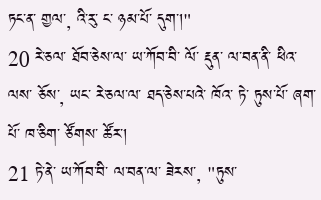ཏང་ན་ གྱལ་, འི་རུ་ ང་ ཉམ་པོ་ དུག་།"
20 རེ་ཅལ་ ཐོབ་ཅེས་ལ་ ཡ་ཀོབ་བི་ ལོ་ རྡུན་ ལ་བན་ནི་ ཕིའ་ ལས་ ཅོས་, ཡང་ རེ་ཅལ་ལ་ ཐད་ཅེས་པའེ་ ཁོའ་ ཏེ་ ཏུས་པོ་ ཞག་པོ་ ཁ་ཅིག་ ཙོགས་ ཚོར་།
21 ཏེ་ནེ་ ཡ་ཀོབ་བི་ ལ་བན་ལ་ ཟེརས་, "ཏུས་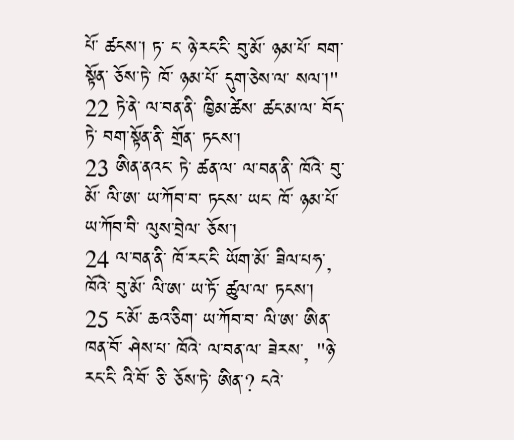པོ་ ཚངས་། ཏ་ ང་ ཉེ་རང་ངི་ བུ་མོ་ ཉམ་པོ་ བག་སྟོན་ ཅོས་ཏེ་ ཁོ་ ཉམ་པོ་ དུག་ཅེས་ལ་ སལ་།"
22 ཏེ་ནེ་ ལ་བན་ནི་ ཁྱིམ་ཚེས་ ཚང་མ་ལ་ བོད་ཏེ་ བག་སྟོན་ནི་ གྲོན་ ཏངས་།
23 ཨིན་ནའང་ ཏེ་ ཚན་ལ་ ལ་བན་ནི་ ཁོའེ་ བུ་མོ་ ལི་ཨ་ ཡ་ཀོབ་བ་ ཏངས་ ཡང་ ཁོ་ ཉམ་པོ་ ཡ་ཀོབ་བི་ ལུས་བྲེལ་ ཅོས་།
24 ལ་བན་ནི་ ཁོ་རང་ངི་ ཡོག་མོ་ ཟིལ་པཧ་, ཁོའེ་ བུ་མོ་ ལི་ཨ་ ཡ་ཏོ་ ཚུལ་ལ་ ཏངས་།
25 ང་མོ་ ཆའ་ཅིག་ ཡ་ཀོབ་བ་ ལི་ཨ་ ཨིན་ཁན་བོ་ ཤེས་པ་ ཁོའེ་ ལ་བན་ལ་ ཟེརས་, "ཉེ་རང་ངི་ འི་བོ་ ཅི་ ཅོས་ཏེ་ ཨིན་? ངའེ་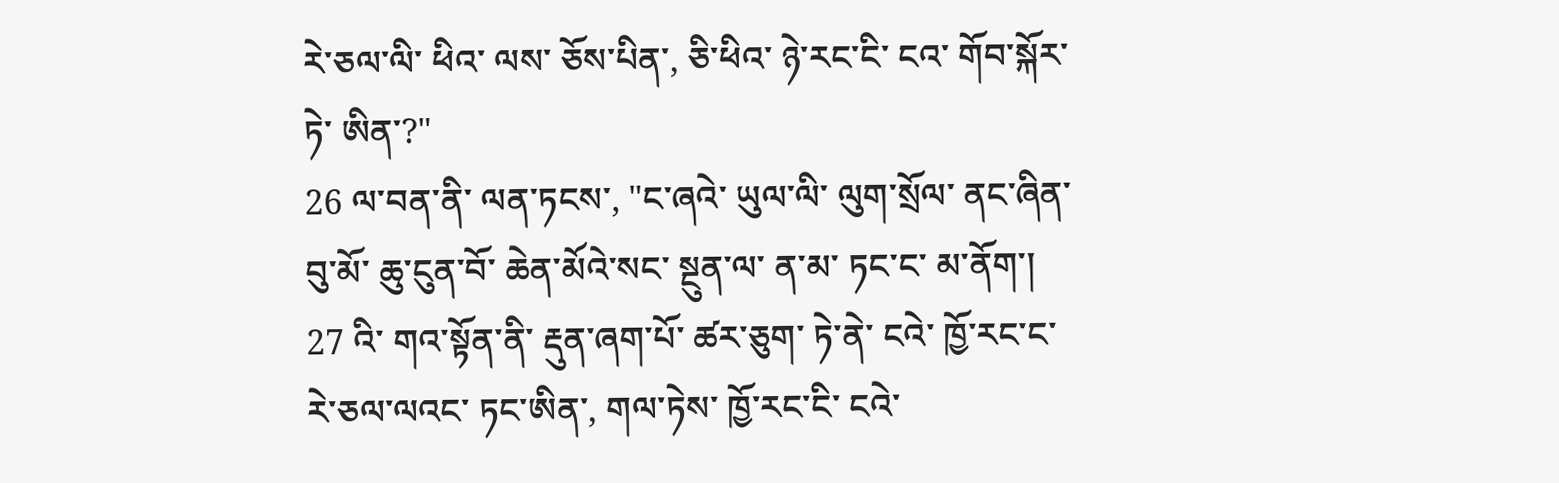རེ་ཅལ་ལི་ ཕིའ་ ལས་ ཅོས་པིན་, ཅི་ཕིའ་ ཉེ་རང་ངི་ ངའ་ གོབ་སྐོར་ཏེ་ ཨིན་?"
26 ལ་བན་ནི་ ལན་ཏངས་, "ང་ཞའེ་ ཡུལ་ལི་ ལུག་སྲོལ་ ནང་ཞིན་ བུ་མོ་ ཆུ་ངུན་བོ་ ཆེན་མོའེ་སང་ སྔུན་ལ་ ན་མ་ ཏང་ང་ མ་ནོག་།
27 འི་ གའ་སྟོན་ནི་ རྡུན་ཞག་པོ་ ཚར་ཅུག་ ཏེ་ནེ་ ངའེ་ ཁྱོ་རང་ང་ རེ་ཅལ་ལའང་ ཏང་ཨིན་, གལ་ཏེས་ ཁྱོ་རང་ངི་ ངའེ་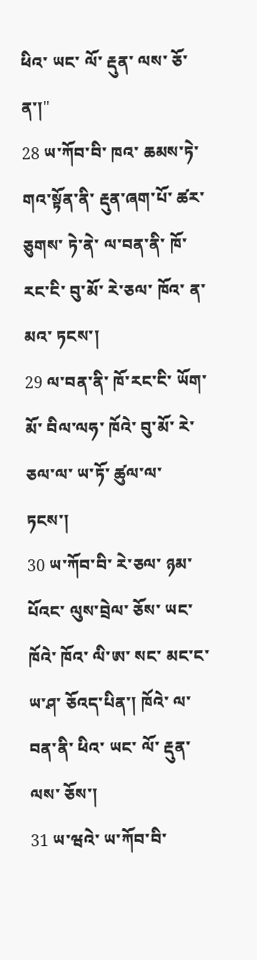ཕིའ་ ཡང་ ལོ་ རྡུན་ ལས་ ཅོ་ན་།"
28 ཡ་ཀོབ་བི་ ཁའ་ ཆམས་ཏེ་ གའ་སྟོན་ནི་ རྡུན་ཞག་པོ་ ཚར་ཅུགས་ ཏེ་ནེ་ ལ་བན་ནི་ ཁོ་རང་ངི་ བུ་མོ་ རེ་ཅལ་ ཁོའ་ ན་མའ་ ཏངས་།
29 ལ་བན་ནི་ ཁོ་རང་ངི་ ཡོག་མོ་ བིལ་ལཧ་ ཁོའེ་ བུ་མོ་ རེ་ཅལ་ལ་ ཡ་ཏོ་ ཚུལ་ལ་ ཏངས་།
30 ཡ་ཀོབ་བི་ རེ་ཅལ་ ཉམ་པོའང་ ལུས་བྲེལ་ ཅོས་ ཡང་ ཁོའེ་ ཁོའ་ ལི་ཨ་ སང་ མང་ང་ ཡ་ཤ་ ཅོའད་པིན་། ཁོའེ་ ལ་བན་ནི་ ཕིའ་ ཡང་ ལོ་ རྡུན་ ལས་ ཅོས་།
31 ཡ་ཝའེ་ ཡ་ཀོབ་བི་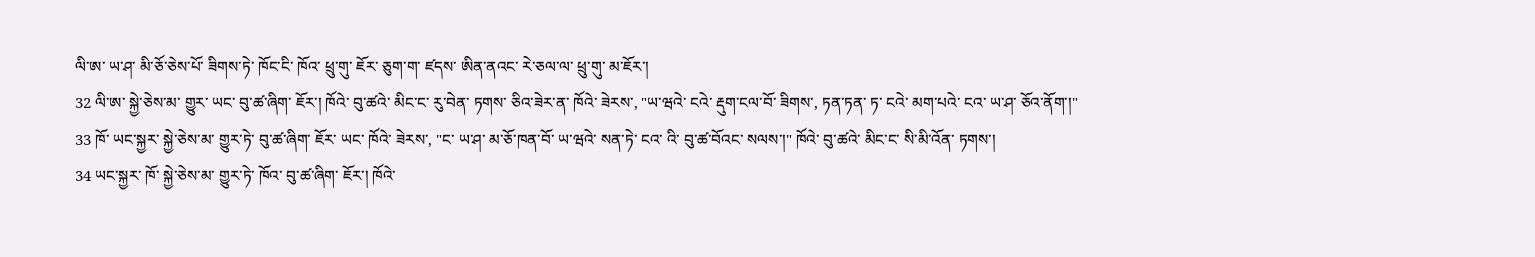ལི་ཨ་ ཡ་ཤ་ མི་ཅོ་ཅེས་པོ་ ཟིགས་ཏེ་ ཁོང་ངི་ ཁོའ་ ཕྲུ་གུ་ ཇོར་ ཅུག་ག་ ཛདས་ ཨིན་ནའང་ རེ་ཅལ་ལ་ ཕྲུ་གུ་ མ་ཇོར་།
32 ལི་ཨ་ སྐྱེ་ཅེས་མ་ གྱུར་ ཡང་ བུ་ཚ་ཞིག་ ཇོར་། ཁོའེ་ བུ་ཚའེ་ མིང་ང་ རུ་བེན་ ཏགས་ ཅིའ་ཟེར་ན་ ཁོའེ་ ཟེརས་, "ཡ་ཝའེ་ ངའེ་ རྡུག་ངལ་བོ་ ཟིགས་, ཏན་ཏན་ ཏ་ ངའེ་ མག་པའེ་ ངའ་ ཡ་ཤ་ ཅོའ་ནོག་།"
33 ཁོ་ ཡང་སྐྱར་ སྐྱེ་ཅེས་མ་ གྱུར་ཏེ་ བུ་ཚ་ཞིག་ ཇོར་ ཡང་ ཁོའེ་ ཟེརས་, "ང་ ཡ་ཤ་ མ་ཅོ་ཁན་བོ་ ཡ་ཝའེ་ སན་ཏེ་ ངའ་ འི་ བུ་ཚ་བོའང་ སལས་།" ཁོའེ་ བུ་ཚའེ་ མིང་ང་ སི་མི་འོན་ ཏགས་།
34 ཡང་སྐྱར་ ཁོ་ སྐྱེ་ཅེས་མ་ གྱུར་ཏེ་ ཁོའ་ བུ་ཚ་ཞིག་ ཇོར་། ཁོའེ་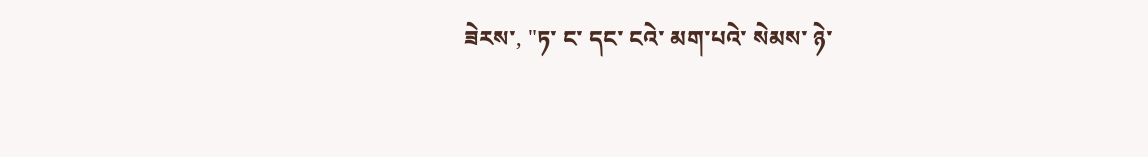ཟེརས་, "ཏ་ ང་ དང་ ངའེ་ མག་པའེ་ སེམས་ ཉེ་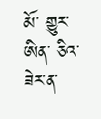མོ་ གྱུར་ཨིན་ ཅིའ་ཟེར་ན་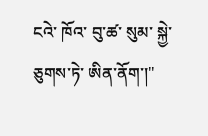ངའེ་ ཁོའ་ བུ་ཚ་ སུམ་ སྐྱེ་ཅུགས་ཏེ་ ཨིན་ནོག་།"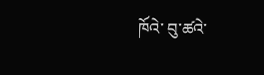ཁོའེ་ བུ་ཚའེ་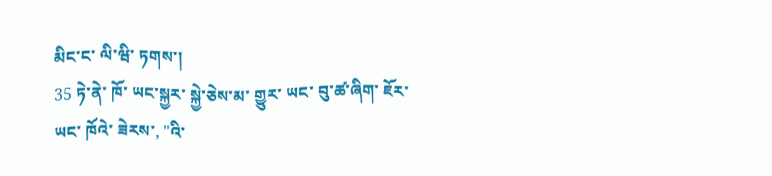མིང་ང་ ལི་ཝི་ ཏགས་།
35 ཏེ་ནེ་ ཁོ་ ཡང་སྐྱར་ སྐྱེ་ཅེས་མ་ གྱུར་ ཡང་ བུ་ཚ་ཞིག་ ཇོར་ ཡང་ ཁོའེ་ ཟེརས་, "འི་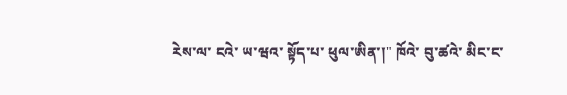རེས་ལ་ ངའེ་ ཡ་ཝའ་ སྟོད་པ་ ཕུལ་ཨིན་།" ཁོའེ་ བུ་ཚའེ་ མིང་ང་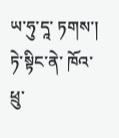ཡ་ཧུ་དཱ་ ཏགས་། ཏེ་སྟིང་ནེ་ ཁོའ་ ཕྲུ་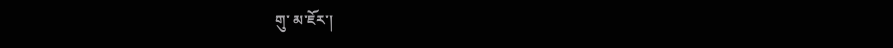གུ་ མ་ཇོར་།